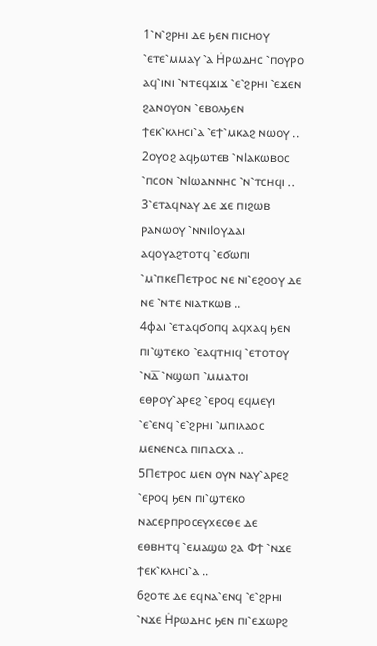1⳿ⲛ⳿ϩⲣⲏⲓ ⲇⲉ ϧⲉⲛ ⲡⲓⲥⲏⲟⲩ ⳿ⲉⲧⲉ⳿ⲙⲙⲁⲩ ⳿ⲁ Ⲏ̇ⲣⲱⲇⲏⲥ ⳿ⲡⲟⲩⲣⲟ ⲁϥ⳿ⲓⲛⲓ ⳿ⲛⲧⲉϥϫⲓϫ ⳿ⲉ⳿ϩⲣⲏⲓ ⳿ⲉϫⲉⲛ ϩⲁⲛⲟⲩⲟⲛ ⳿ⲉⲃⲟⲗϧⲉⲛ ϯⲉⲕ⳿ⲕⲗⲏⲥⲓ⳿ⲁ ⳿ⲉϯ⳿ⲙⲕⲁϩ ⲛⲱⲟⲩ ..
2ⲟⲩⲟϩ ⲁϥϧⲱⲧⲉⲃ ⳿ⲛⲒⲁⲕⲱⲃⲟⲥ ⳿ⲡⲥⲟⲛ ⳿ⲛⲒⲱⲁⲛⲛⲏⲥ ⳿ⲛ⳿ⲧⲥⲏϥⲓ ..
3⳿ⲉⲧⲁϥⲛⲁⲩ ⲇⲉ ϫⲉ ⲡⲓϩⲱⲃ ⲣⲁⲛⲱⲟⲩ ⳿ⲛⲛⲓⲒⲟⲩⲇⲁⲓ ⲁϥⲟⲩⲁϩⲧⲟⲧϥ ⳿ⲉϭⲱⲡⲓ ⳿ⲙ⳿ⲡⲕⲉⲠⲉⲧⲣⲟⲥ ⲛⲉ ⲛⲓ⳿ⲉϩⲟⲟⲩ ⲇⲉ ⲛⲉ ⳿ⲛⲧⲉ ⲛⲓⲁⲧⲕⲱⲃ ..
4ⲫⲁⲓ ⳿ⲉⲧⲁϥϭⲟⲡϥ ⲁϥⲭⲁϥ ϧⲉⲛ ⲡⲓ⳿ϣⲧⲉⲕⲟ ⳿ⲉⲁϥⲧⲏⲓϥ ⳿ⲉⲧⲟⲧⲟⲩ ⳿ⲛⲇ̅ ⳿ⲛϣⲱⲡ ⳿ⲙⲙⲁⲧⲟⲓ ⲉⲑⲣⲟⲩ⳿ⲁⲣⲉϩ ⳿ⲉⲣⲟϥ ⲉϥⲙⲉⲩⲓ ⳿ⲉ⳿ⲉⲛϥ ⳿ⲉ⳿ϩⲣⲏⲓ ⳿ⲙⲡⲓⲗⲁⲟⲥ ⲙⲉⲛⲉⲛⲥⲁ ⲡⲓⲡⲁⲥⲭⲁ ..
5Ⲡⲉⲧⲣⲟⲥ ⲙⲉⲛ ⲟⲩⲛ ⲛⲁⲩ⳿ⲁⲣⲉϩ ⳿ⲉⲣⲟϥ ϧⲉⲛ ⲡⲓ⳿ϣⲧⲉⲕⲟ ⲛⲁⲥⲉⲣⲡⲣⲟⲥⲉⲩⲭⲉⲥⲑⲉ ⲇⲉ ⲉⲑⲃⲏⲧϥ ⳿ⲉⲙⲁϣⲱ ϩⲁ Ⲫϯ ⳿ⲛϫⲉ ϯⲉⲕ⳿ⲕⲗⲏⲥⲓ⳿ⲁ ..
6ϩⲟⲧⲉ ⲇⲉ ⲉϥⲛⲁ⳿ⲉⲛϥ ⳿ⲉ⳿ϩⲣⲏⲓ ⳿ⲛϫⲉ Ⲏ̇ⲣⲱⲇⲏⲥ ϧⲉⲛ ⲡⲓ⳿ⲉϫⲱⲣϩ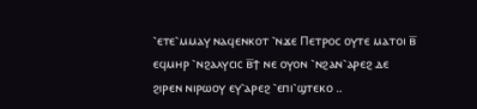⳿ⲉⲧⲉ⳿ⲙⲙⲁⲩ ⲛⲁϥⲉⲛⲕⲟⲧ ⳿ⲛϫⲉ Ⲡⲉⲧⲣⲟⲥ ⲟⲩⲧⲉ ⲙⲁⲧⲟⲓ ⲃ̅ ⲉϥⲙⲏⲣ ⳿ⲛϩⲁⲗⲩⲥⲓⲥ ⲃ̅ϯ ⲛⲉ ⲟⲩⲟⲛ ⳿ⲛϩⲁⲛ⳿ⲁⲣⲉϩ ⲇⲉ ϩⲓⲣⲉⲛ ⲛⲓⲣⲱⲟⲩ ⲉⲩ⳿ⲁⲣⲉϩ ⳿ⲉⲡⲓ⳿ϣⲧⲉⲕⲟ ..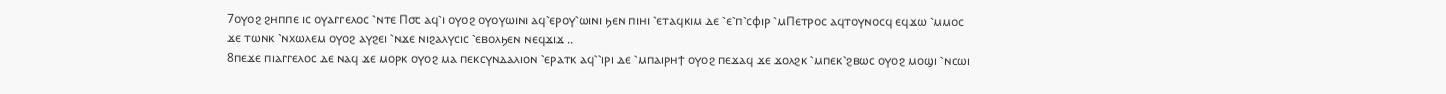7ⲟⲩⲟϩ ϩⲏⲡⲡⲉ ⲓⲥ ⲟⲩⲁⲅⲅⲉⲗⲟⲥ ⳿ⲛⲧⲉ Ⲡ⳪ ⲁϥ⳿ⲓ ⲟⲩⲟϩ ⲟⲩⲟⲩⲱⲓⲛⲓ ⲁϥ⳿ⲉⲣⲟⲩ⳿ⲱⲓⲛⲓ ϧⲉⲛ ⲡⲓⲏⲓ ⳿ⲉⲧⲁϥⲕⲓⲙ ⲇⲉ ⳿ⲉ⳿ⲡ⳿ⲥⲫⲓⲣ ⳿ⲙⲠⲉⲧⲣⲟⲥ ⲁϥⲧⲟⲩⲛⲟⲥϥ ⲉϥϫⲱ ⳿ⲙⲙⲟⲥ ϫⲉ ⲧⲱⲛⲕ ⳿ⲛⲭⲱⲗⲉⲙ ⲟⲩⲟϩ ⲁⲩϩⲉⲓ ⳿ⲛϫⲉ ⲛⲓϩⲁⲗⲩⲥⲓⲥ ⳿ⲉⲃⲟⲗϧⲉⲛ ⲛⲉϥϫⲓϫ ..
8ⲡⲉϫⲉ ⲡⲓⲁⲅⲅⲉⲗⲟⲥ ⲇⲉ ⲛⲁϥ ϫⲉ ⲙⲟⲣⲕ ⲟⲩⲟϩ ⲙⲁ ⲡⲉⲕⲥⲩⲛⲇⲁⲗⲓⲟⲛ ⳿ⲉⲣⲁⲧⲕ ⲁϥ⳿⳿ⲓⲣⲓ ⲇⲉ ⳿ⲙⲡⲁⲓⲣⲏϯ ⲟⲩⲟϩ ⲡⲉϫⲁϥ ϫⲉ ϫⲟⲗϩⲕ ⳿ⲙⲡⲉⲕ⳿ϩⲃⲱⲥ ⲟⲩⲟϩ ⲙⲟϣⲓ ⳿ⲛⲥⲱⲓ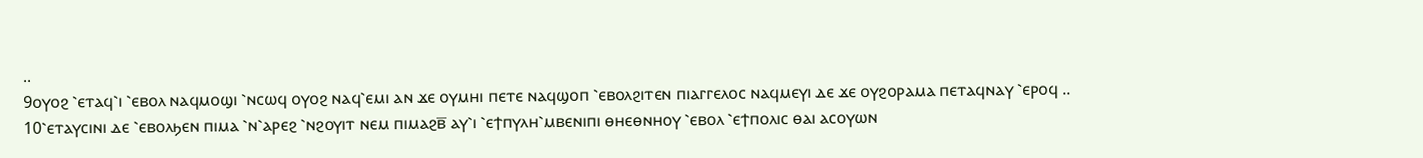..
9ⲟⲩⲟϩ ⳿ⲉⲧⲁϥ⳿ⲓ ⳿ⲉⲃⲟⲗ ⲛⲁϥⲙⲟϣⲓ ⳿ⲛⲥⲱϥ ⲟⲩⲟϩ ⲛⲁϥ⳿ⲉⲙⲓ ⲁⲛ ϫⲉ ⲟⲩⲙⲏⲓ ⲡⲉⲧⲉ ⲛⲁϥϣⲟⲡ ⳿ⲉⲃⲟⲗϩⲓⲧⲉⲛ ⲡⲓⲁⲅⲅⲉⲗⲟⲥ ⲛⲁϥⲙⲉⲩⲓ ⲇⲉ ϫⲉ ⲟⲩϩⲟⲣⲁⲙⲁ ⲡⲉⲧⲁϥⲛⲁⲩ ⳿ⲉⲣⲟϥ ..
10⳿ⲉⲧⲁⲩⲥⲓⲛⲓ ⲇⲉ ⳿ⲉⲃⲟⲗϧⲉⲛ ⲡⲓⲙⲁ ⳿ⲛ⳿ⲁⲣⲉϩ ⳿ⲛϩⲟⲩⲓⲧ ⲛⲉⲙ ⲡⲓⲙⲁϩⲃ̅ ⲁⲩ⳿ⲓ ⳿ⲉϯⲡⲩⲗⲏ⳿ⲙⲃⲉⲛⲓⲡⲓ ⲑⲏⲉⲑⲛⲏⲟⲩ ⳿ⲉⲃⲟⲗ ⳿ⲉϯⲡⲟⲗⲓⲥ ⲑⲁⲓ ⲁⲥⲟⲩⲱⲛ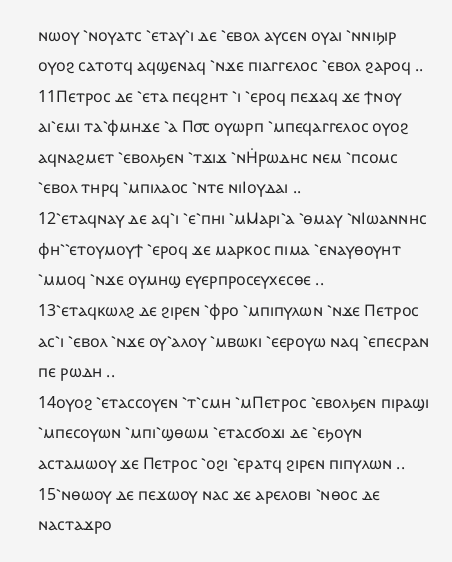ⲛⲱⲟⲩ ⳿ⲛⲟⲩⲁⲧⲥ ⳿ⲉⲧⲁⲩ⳿ⲓ ⲇⲉ ⳿ⲉⲃⲟⲗ ⲁⲩⲥⲉⲛ ⲟⲩⲁⲓ ⳿ⲛⲛⲓϧⲓⲣ ⲟⲩⲟϩ ⲥⲁⲧⲟⲧϥ ⲁϥϣⲉⲛⲁϥ ⳿ⲛϫⲉ ⲡⲓⲁⲅⲅⲉⲗⲟⲥ ⳿ⲉⲃⲟⲗ ϩⲁⲣⲟϥ ..
11Ⲡⲉⲧⲣⲟⲥ ⲇⲉ ⳿ⲉⲧⲁ ⲡⲉϥϩⲏⲧ ⳿ⲓ ⳿ⲉⲣⲟϥ ⲡⲉϫⲁϥ ϫⲉ ϯⲛⲟⲩ ⲁⲓ⳿ⲉⲙⲓ ⲧⲁ⳿ⲫⲙⲏϫⲉ ⳿ⲁ Ⲡ⳪ ⲟⲩⲱⲣⲡ ⳿ⲙⲡⲉϥⲁⲅⲅⲉⲗⲟⲥ ⲟⲩⲟϩ ⲁϥⲛⲁϩⲙⲉⲧ ⳿ⲉⲃⲟⲗϧⲉⲛ ⳿ⲧϫⲓϫ ⳿ⲛⲎ̇ⲣⲱⲇⲏⲥ ⲛⲉⲙ ⳿ⲡⲥⲟⲙⲥ ⳿ⲉⲃⲟⲗ ⲧⲏⲣϥ ⳿ⲙⲡⲓⲗⲁⲟⲥ ⳿ⲛⲧⲉ ⲛⲓⲒⲟⲩⲇⲁⲓ ..
12⳿ⲉⲧⲁϥⲛⲁⲩ ⲇⲉ ⲁϥ⳿ⲓ ⳿ⲉ⳿ⲡⲏⲓ ⳿ⲙⲘⲁⲣⲓ⳿ⲁ ⳿ⲑⲙⲁⲩ ⳿ⲛⲒⲱⲁⲛⲛⲏⲥ ⲫⲏ⳿⳿ⲉⲧⲟⲩⲙⲟⲩϯ ⳿ⲉⲣⲟϥ ϫⲉ ⲙⲁⲣⲕⲟⲥ ⲡⲓⲙⲁ ⳿ⲉⲛⲁⲩⲑⲟⲩⲏⲧ ⳿ⲙⲙⲟϥ ⳿ⲛϫⲉ ⲟⲩⲙⲏϣ ⲉⲩⲉⲣⲡⲣⲟⲥⲉⲩⲭⲉⲥⲑⲉ ..
13⳿ⲉⲧⲁϥⲕⲱⲗϩ ⲇⲉ ϩⲓⲣⲉⲛ ⳿ⲫⲣⲟ ⳿ⲙⲡⲓⲡⲩⲗⲱⲛ ⳿ⲛϫⲉ Ⲡⲉⲧⲣⲟⲥ ⲁⲥ⳿ⲓ ⳿ⲉⲃⲟⲗ ⳿ⲛϫⲉ ⲟⲩ⳿ⲁⲗⲟⲩ ⳿ⲙⲃⲱⲕⲓ ⳿ⲉⲉⲣⲟⲩⲱ ⲛⲁϥ ⳿ⲉⲡⲉⲥⲣⲁⲛ ⲡⲉ ⲣⲱⲇⲏ ..
14ⲟⲩⲟϩ ⳿ⲉⲧⲁⲥⲥⲟⲩⲉⲛ ⳿ⲧ⳿ⲥⲙⲏ ⳿ⲙⲠⲉⲧⲣⲟⲥ ⳿ⲉⲃⲟⲗϧⲉⲛ ⲡⲓⲣⲁϣⲓ ⳿ⲙⲡⲉⲥⲟⲩⲱⲛ ⳿ⲙⲡⲓ⳿ϣⲑⲱⲙ ⳿ⲉⲧⲁⲥϭⲟϫⲓ ⲇⲉ ⳿ⲉϧⲟⲩⲛ ⲁⲥⲧⲁⲙⲱⲟⲩ ϫⲉ Ⲡⲉⲧⲣⲟⲥ ⳿ⲟϩⲓ ⳿ⲉⲣⲁⲧϥ ϩⲓⲣⲉⲛ ⲡⲓⲡⲩⲗⲱⲛ ..
15⳿ⲛⲑⲱⲟⲩ ⲇⲉ ⲡⲉϫⲱⲟⲩ ⲛⲁⲥ ϫⲉ ⲁⲣⲉⲗⲟⲃⲓ ⳿ⲛⲑⲟⲥ ⲇⲉ ⲛⲁⲥⲧⲁϫⲣⲟ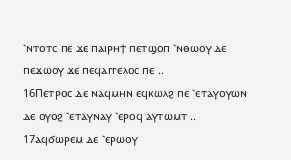⳿ⲛⲧⲟⲧⲥ ⲡⲉ ϫⲉ ⲡⲁⲓⲣⲏϯ ⲡⲉⲧϣⲟⲡ ⳿ⲛⲑⲱⲟⲩ ⲇⲉ ⲡⲉϫⲱⲟⲩ ϫⲉ ⲡⲉϥⲁⲅⲅⲉⲗⲟⲥ ⲡⲉ ..
16Ⲡⲉⲧⲣⲟⲥ ⲇⲉ ⲛⲁϥⲙⲏⲛ ⲉϥⲕⲱⲗϩ ⲡⲉ ⳿ⲉⲧⲁⲩⲟⲩⲱⲛ ⲇⲉ ⲟⲩⲟϩ ⳿ⲉⲧⲁⲩⲛⲁⲩ ⳿ⲉⲣⲟϥ ⲁⲩⲧⲱⲙⲧ ..
17ⲁϥϭⲱⲣⲉⲙ ⲇⲉ ⳿ⲉⲣⲱⲟⲩ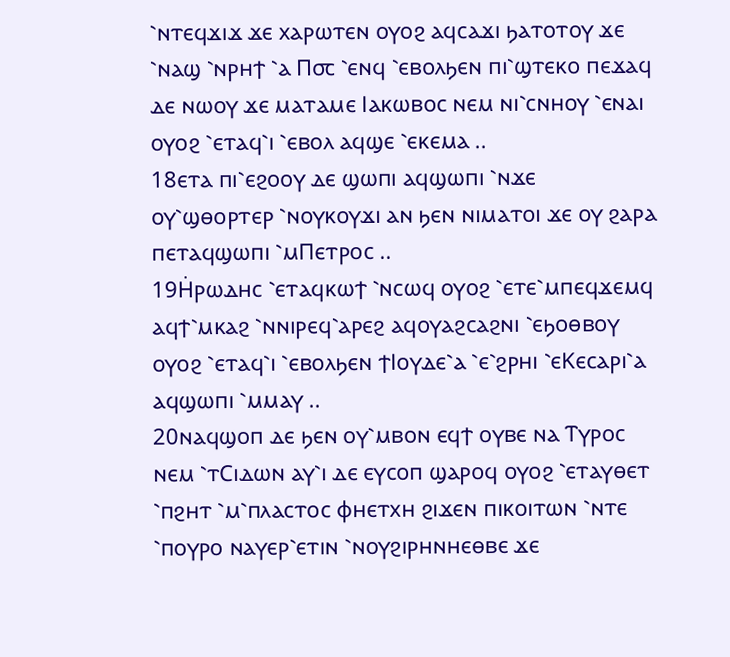⳿ⲛⲧⲉϥϫⲓϫ ϫⲉ ⲭⲁⲣⲱⲧⲉⲛ ⲟⲩⲟϩ ⲁϥⲥⲁϫⲓ ϧⲁⲧⲟⲧⲟⲩ ϫⲉ ⳿ⲛⲁϣ ⳿ⲛⲣⲏϯ ⳿ⲁ Ⲡ⳪ ⳿ⲉⲛϥ ⳿ⲉⲃⲟⲗϧⲉⲛ ⲡⲓ⳿ϣⲧⲉⲕⲟ ⲡⲉϫⲁϥ ⲇⲉ ⲛⲱⲟⲩ ϫⲉ ⲙⲁⲧⲁⲙⲉ Ⲓⲁⲕⲱⲃⲟⲥ ⲛⲉⲙ ⲛⲓ⳿ⲥⲛⲏⲟⲩ ⳿ⲉⲛⲁⲓ ⲟⲩⲟϩ ⳿ⲉⲧⲁϥ⳿ⲓ ⳿ⲉⲃⲟⲗ ⲁϥϣⲉ ⳿ⲉⲕⲉⲙⲁ ..
18ⲉⲧⲁ ⲡⲓ⳿ⲉϩⲟⲟⲩ ⲇⲉ ϣⲱⲡⲓ ⲁϥϣⲱⲡⲓ ⳿ⲛϫⲉ ⲟⲩ⳿ϣⲑⲟⲣⲧⲉⲣ ⳿ⲛⲟⲩⲕⲟⲩϫⲓ ⲁⲛ ϧⲉⲛ ⲛⲓⲙⲁⲧⲟⲓ ϫⲉ ⲟⲩ ϩⲁⲣⲁ ⲡⲉⲧⲁϥϣⲱⲡⲓ ⳿ⲙⲠⲉⲧⲣⲟⲥ ..
19Ⲏ̇ⲣⲱⲇⲏⲥ ⳿ⲉⲧⲁϥⲕⲱϯ ⳿ⲛⲥⲱϥ ⲟⲩⲟϩ ⳿ⲉⲧⲉ⳿ⲙⲡⲉϥϫⲉⲙϥ ⲁϥϯ⳿ⲙⲕⲁϩ ⳿ⲛⲛⲓⲣⲉϥ⳿ⲁⲣⲉϩ ⲁϥⲟⲩⲁϩⲥⲁϩⲛⲓ ⳿ⲉϧⲟⲑⲃⲟⲩ ⲟⲩⲟϩ ⳿ⲉⲧⲁϥ⳿ⲓ ⳿ⲉⲃⲟⲗϧⲉⲛ ϯⲒⲟⲩⲇⲉ⳿ⲁ ⳿ⲉ⳿ϩⲣⲏⲓ ⳿ⲉⲔⲉⲥⲁⲣⲓ⳿ⲁ ⲁϥϣⲱⲡⲓ ⳿ⲙⲙⲁⲩ ..
20ⲛⲁϥϣⲟⲡ ⲇⲉ ϧⲉⲛ ⲟⲩ⳿ⲙⲃⲟⲛ ⲉϥϯ ⲟⲩⲃⲉ ⲛⲁ Ⲧⲩⲣⲟⲥ ⲛⲉⲙ ⳿ⲧⲤⲓⲇⲱⲛ ⲁⲩ⳿ⲓ ⲇⲉ ⲉⲩⲥⲟⲡ ϣⲁⲣⲟϥ ⲟⲩⲟϩ ⳿ⲉⲧⲁⲩⲑⲉⲧ ⳿ⲡϩⲏⲧ ⳿ⲙ⳿ⲡⲗⲁⲥⲧⲟⲥ ⲫⲏⲉⲧⲭⲏ ϩⲓϫⲉⲛ ⲡⲓⲕⲟⲓⲧⲱⲛ ⳿ⲛⲧⲉ ⳿ⲡⲟⲩⲣⲟ ⲛⲁⲩⲉⲣ⳿ⲉⲧⲓⲛ ⳿ⲛⲟⲩϩⲓⲣⲏⲛⲏⲉⲑⲃⲉ ϫⲉ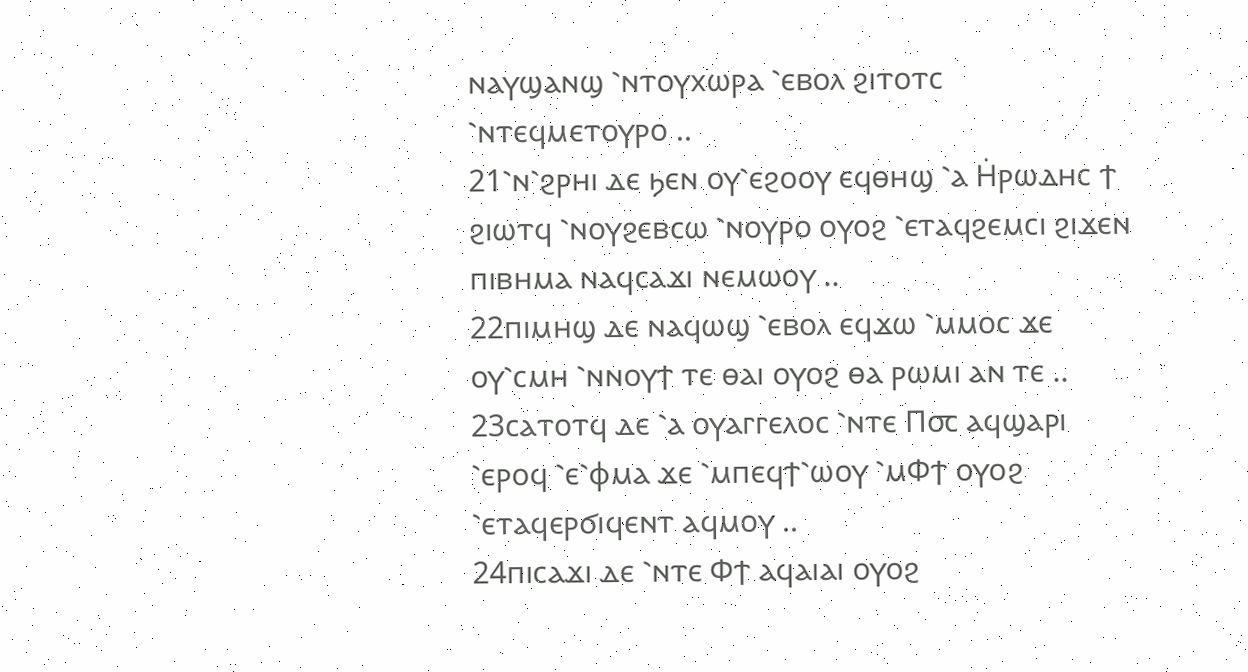ⲛⲁⲩϣⲁⲛϣ ⳿ⲛⲧⲟⲩⲭⲱⲣⲁ ⳿ⲉⲃⲟⲗ ϩⲓⲧⲟⲧⲥ ⳿ⲛⲧⲉϥⲙⲉⲧⲟⲩⲣⲟ ..
21⳿ⲛ⳿ϩⲣⲏⲓ ⲇⲉ ϧⲉⲛ ⲟⲩ⳿ⲉϩⲟⲟⲩ ⲉϥⲑⲏϣ ⳿ⲁ Ⲏ̇ⲣⲱⲇⲏⲥ ϯ ϩⲓⲱⲧϥ ⳿ⲛⲟⲩϩⲉⲃⲥⲱ ⳿ⲛⲟⲩⲣⲟ ⲟⲩⲟϩ ⳿ⲉⲧⲁϥϩⲉⲙⲥⲓ ϩⲓϫⲉⲛ ⲡⲓⲃⲏⲙⲁ ⲛⲁϥⲥⲁϫⲓ ⲛⲉⲙⲱⲟⲩ ..
22ⲡⲓⲙⲏϣ ⲇⲉ ⲛⲁϥⲱϣ ⳿ⲉⲃⲟⲗ ⲉϥϫⲱ ⳿ⲙⲙⲟⲥ ϫⲉ ⲟⲩ⳿ⲥⲙⲏ ⳿ⲛⲛⲟⲩϯ ⲧⲉ ⲑⲁⲓ ⲟⲩⲟϩ ⲑⲁ ⲣⲱⲙⲓ ⲁⲛ ⲧⲉ ..
23ⲥⲁⲧⲟⲧϥ ⲇⲉ ⳿ⲁ ⲟⲩⲁⲅⲅⲉⲗⲟⲥ ⳿ⲛⲧⲉ Ⲡ⳪ ⲁϥϣⲁⲣⲓ ⳿ⲉⲣⲟϥ ⳿ⲉ⳿ⲫⲙⲁ ϫⲉ ⳿ⲙⲡⲉϥϯ⳿ⲱⲟⲩ ⳿ⲙⲪϯ ⲟⲩⲟϩ ⳿ⲉⲧⲁϥⲉⲣϭⲓϥⲉⲛⲧ ⲁϥⲙⲟⲩ ..
24ⲡⲓⲥⲁϫⲓ ⲇⲉ ⳿ⲛⲧⲉ Ⲫϯ ⲁϥⲁⲓⲁⲓ ⲟⲩⲟϩ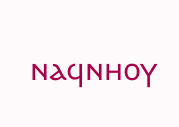ⲛⲁϥⲛⲏⲟⲩ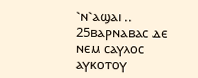⳿ⲛ⳿ⲁϣⲁⲓ ..
25ⲃⲁⲣⲛⲁⲃⲁⲥ ⲇⲉ ⲛⲉⲙ ⲥⲁⲩⲗⲟⲥ ⲁⲩⲕⲟⲧⲟⲩ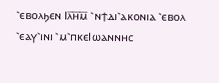⳿ⲉⲃⲟⲗϧⲉⲛ Ⲓⲗ̅ⲏ̅ⲙ̅ ⳿ⲛϯⲇⲓ⳿ⲁⲕⲟⲛⲓⲁ ⳿ⲉⲃⲟⲗ ⳿ⲉⲁⲩ⳿ⲓⲛⲓ ⳿ⲙ⳿ⲡⲕⲉⲒⲱⲁⲛⲛⲏⲥ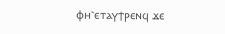ⲫⲏ⳿ⲉⲧⲁⲩϯⲣⲉⲛϥ ϫⲉ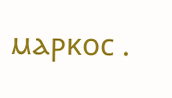ⲙⲁⲣⲕⲟⲥ .